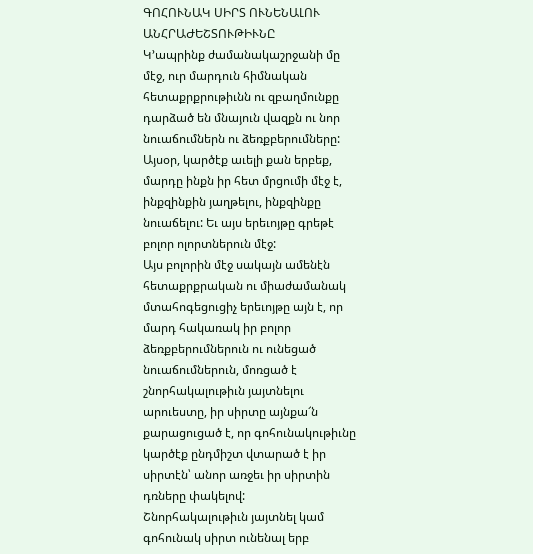ԳՈՀՈՒՆԱԿ ՍԻՐՏ ՈՒՆԵՆԱԼՈՒ ԱՆՀՐԱԺԵՇՏՈՒԹԻՒՆԸ
Կ՚ապրինք ժամանակաշրջանի մը մէջ, ուր մարդուն հիմնական հետաքրքրութիւնն ու զբաղմունքը դարձած են մնայուն վազքն ու նոր նուաճումներն ու ձեռքբերումները: Այսօր, կարծէք աւելի քան երբեք, մարդը ինքն իր հետ մրցումի մէջ է, ինքզինքին յաղթելու, ինքզինքը նուաճելու: Եւ այս երեւոյթը գրեթէ բոլոր ոլորտներուն մէջ:
Այս բոլորին մէջ սակայն ամենէն հետաքրքրական ու միաժամանակ մտահոգեցուցիչ երեւոյթը այն է, որ մարդ հակառակ իր բոլոր ձեռքբերումներուն ու ունեցած նուաճումներուն, մոռցած է շնորհակալութիւն յայտնելու արուեստը, իր սիրտը այնքա՜ն քարացուցած է, որ գոհունակութիւնը կարծէք ընդմիշտ վտարած է իր սիրտէն՝ անոր առջեւ իր սիրտին դռները փակելով:
Շնորհակալութիւն յայտնել կամ գոհունակ սիրտ ունենալ երբ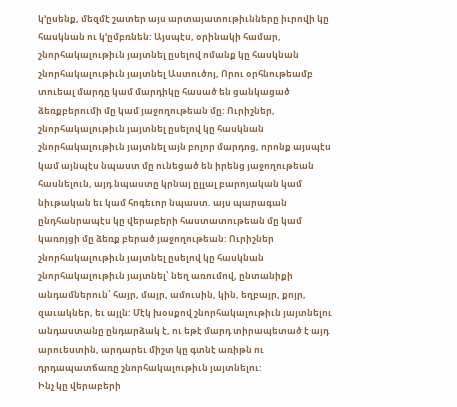կ՚ըսենք, մեզմէ շատեր այս արտայատութիւնները իւրովի կը հասկնան ու կ՚ըմբռնեն: Այսպէս, օրինակի համար, շնորհակալութիւն յայտնել ըսելով ոմանք կը հասկնան շնորհակալութիւն յայտնել Աստուծոյ, Որու օրհնութեամբ տուեալ մարդը կամ մարդիկը հասած են ցանկացած ձեռքբերումի մը կամ յաջողութեան մը: Ուրիշներ, շնորհակալութիւն յայտնել ըսելով կը հասկնան շնորհակալութիւն յայտնել այն բոլոր մարդոց, որոնք այսպէս կամ այնպէս նպաստ մը ունեցած են իրենց յաջողութեան հասնելուն, այդ նպաստը կրնայ ըլլալ բարոյական կամ նիւթական եւ կամ հոգեւոր նպաստ. այս պարագան ընդհանրապէս կը վերաբերի հաստատութեան մը կամ կառոյցի մը ձեռք բերած յաջողութեան: Ուրիշներ շնորհակալութիւն յայտնել ըսելով կը հասկնան շնորհակալութիւն յայտնել՝ նեղ առումով, ընտանիքի անդամներուն՝ հայր, մայր, ամուսին, կին, եղբայր, քոյր, զաւակներ, եւ այլն: Մէկ խօսքով շնորհակալութիւն յայտնելու անդաստանը ընդարձակ է, ու եթէ մարդ տիրապետած է այդ արուեստին, արդարեւ միշտ կը գտնէ առիթն ու դրդապատճառը շնորհակալութիւն յայտնելու:
Ինչ կը վերաբերի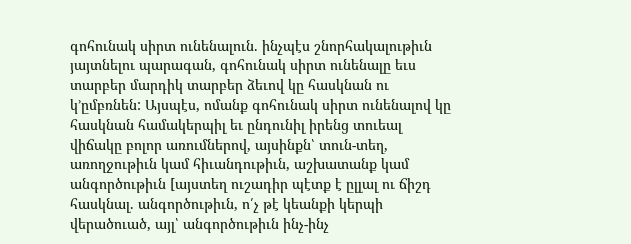գոհունակ սիրտ ունենալուն. ինչպէս շնորհակալութիւն յայտնելու պարագան, գոհունակ սիրտ ունենալը եւս տարբեր մարդիկ տարբեր ձեւով կը հասկնան ու կ՚ըմբռնեն: Այսպէս, ոմանք գոհունակ սիրտ ունենալով կը հասկնան համակերպիլ եւ ընդունիլ իրենց տուեալ վիճակը բոլոր առումներով, այսինքն՝ տուն-տեղ, առողջութիւն կամ հիւանդութիւն, աշխատանք կամ անգործութիւն [այստեղ ուշադիր պէտք է ըլլալ ու ճիշդ հասկնալ. անգործութիւն, ո՛չ թէ կեանքի կերպի վերածուած, այլ՝ անգործութիւն ինչ-ինչ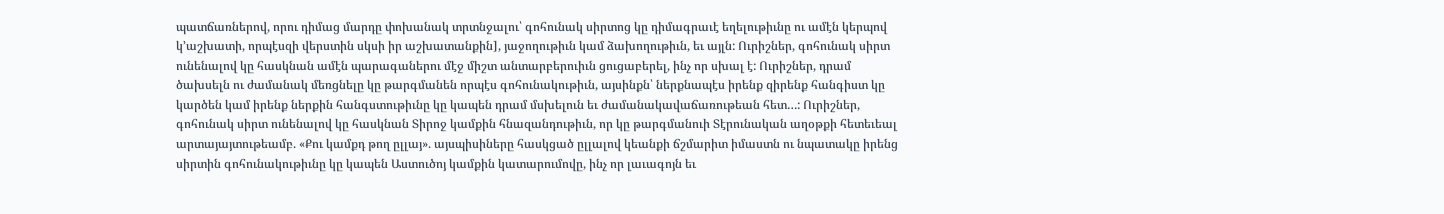պատճառներով, որու դիմաց մարդը փոխանակ տրտնջալու՝ գոհունակ սիրտոց կը դիմագրաւէ եղելութիւնը ու ամէն կերպով կ՚աշխատի, որպէսզի վերստին սկսի իր աշխատանքին], յաջողութիւն կամ ձախողութիւն, եւ այլն: Ուրիշներ, գոհունակ սիրտ ունենալով կը հասկնան ամէն պարագաներու մէջ միշտ անտարբերուիւն ցուցաբերել, ինչ որ սխալ է: Ուրիշներ, դրամ ծախսելն ու ժամանակ մեռցնելը կը թարգմանեն որպէս գոհունակութիւն, այսինքն՝ ներքնապէս իրենք զիրենք հանգիստ կը կարծեն կամ իրենք ներքին հանգստութիւնը կը կապեն դրամ մսխելուն եւ ժամանակավաճառութեան հետ…: Ուրիշներ, գոհունակ սիրտ ունենալով կը հասկնան Տիրոջ կամքին հնազանդութիւն, որ կը թարգմանուի Տէրունական աղօթքի հետեւեալ արտայայտութեամբ. «Քու կամքդ թող ըլլայ». այսպիսիները հասկցած ըլլալով կեանքի ճշմարիտ իմաստն ու նպատակը իրենց սիրտին գոհունակութիւնը կը կապեն Աստուծոյ կամքին կատարումովը, ինչ որ լաւագոյն եւ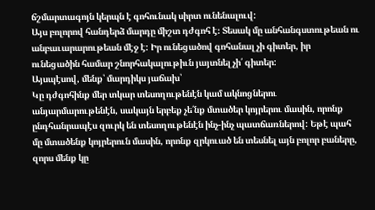ճշմարտագոյն կերպն է գոհունակ սիրտ ունենալուվ:
Այս բոլորով հանդերձ մարդը միշտ դժգոհ է։ Տեսակ մը անհանգստութեան ու անբաւարարութեան մէջ է: Իր ունեցածով գոհանալ չի գիտեր, իր ունեցածին համար շնորհակալութիւն յայտնել չի՛ գիտեր:
Այսպէսով, մենք՝ մարդիկս յաճախ՝
Կը դժգոհինք մեր տկար տեսողութենէն կամ ակնոցներու անյարմարութենէն, սակայն երբեք չե՛նք մտածեր կոյրերու մասին, որոնք ընդհանրապէս զուրկ են տեսողութենէն ինչ-ինչ պատճառներով: Եթէ պահ մը մտածենք կոյրերուն մասին, որոնք զրկուած են տեսնել այն բոլոր բաները, զորս մենք կը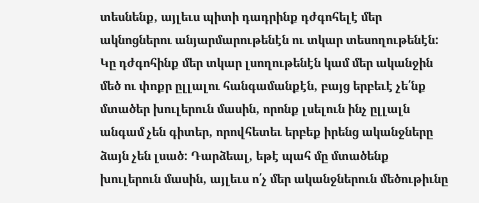տեսնենք, այլեւս պիտի դադրինք դժգոհելէ մեր ակնոցներու անյարմարութենէն ու տկար տեսողութենէն:
Կը դժգոհինք մեր տկար լսողութենէն կամ մեր ականջին մեծ ու փոքր ըլլալու հանգամանքէն, բայց երբեւէ չե՛նք մտածեր խուլերուն մասին, որոնք լսելուն ինչ ըլլալն անգամ չեն գիտեր, որովհետեւ երբեք իրենց ականջները ձայն չեն լսած: Դարձեալ, եթէ պահ մը մտածենք խուլերուն մասին, այլեւս ո՛չ մեր ականջներուն մեծութիւնը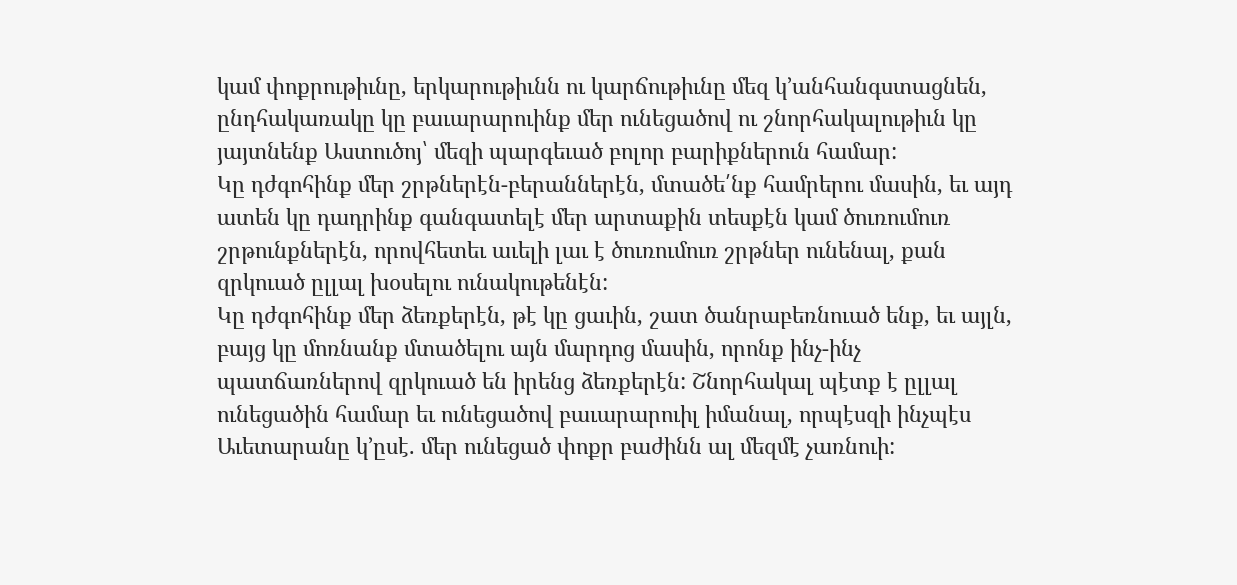կամ փոքրութիւնը, երկարութիւնն ու կարճութիւնը մեզ կ՚անհանգստացնեն, ընդհակառակը կը բաւարարուինք մեր ունեցածով ու շնորհակալութիւն կը յայտնենք Աստուծոյ՝ մեզի պարգեւած բոլոր բարիքներուն համար:
Կը դժգոհինք մեր շրթներէն-բերաններէն, մտածե՛նք համրերու մասին, եւ այդ ատեն կը դադրինք գանգատելէ մեր արտաքին տեսքէն կամ ծուռումուռ շրթունքներէն, որովհետեւ աւելի լաւ է ծուռումուռ շրթներ ունենալ, քան զրկուած ըլլալ խօսելու ունակութենէն:
Կը դժգոհինք մեր ձեռքերէն, թէ կը ցաւին, շատ ծանրաբեռնուած ենք, եւ այլն, բայց կը մոռնանք մտածելու այն մարդոց մասին, որոնք ինչ-ինչ պատճառներով զրկուած են իրենց ձեռքերէն: Շնորհակալ պէտք է ըլլալ ունեցածին համար եւ ունեցածով բաւարարուիլ իմանալ, որպէսզի ինչպէս Աւետարանը կ՚ըսէ. մեր ունեցած փոքր բաժինն ալ մեզմէ չառնուի: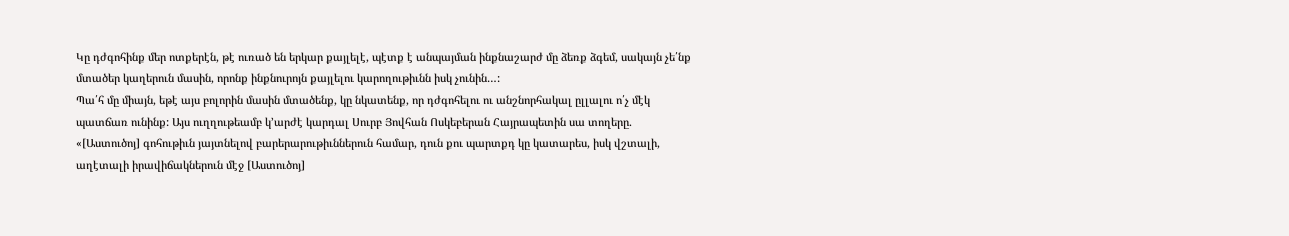Կը դժգոհինք մեր ոտքերէն, թէ ուռած են երկար քայլելէ, պէտք է անպայման ինքնաշարժ մը ձեռք ձգեմ, սակայն չե՛նք մտածեր կաղերուն մասին, որոնք ինքնուրոյն քայլելու կարողութիւնն իսկ չունին…:
Պա՛հ մը միայն, եթէ այս բոլորին մասին մտածենք, կը նկատենք, որ դժգոհելու ու անշնորհակալ ըլլալու ո՛չ մէկ պատճառ ունինք: Այս ուղղութեամբ կ՚արժէ կարդալ Սուրբ Յովհան Ոսկեբերան Հայրապետին սա տողերը. «[Աստուծոյ] գոհութիւն յայտնելով բարերարութիւններուն համար, դուն քու պարտքդ կը կատարես, իսկ վշտալի, աղէտալի իրավիճակներուն մէջ [Աստուծոյ]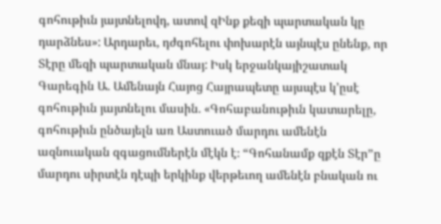գոհութիւն յայտնելովդ, ատով զԻնք քեզի պարտական կը դարձնես»: Արդարեւ, դժգոհելու փոխարէն այնպէս ընենք, որ Տէրը մեզի պարտական մնայ: Իսկ երջանկայիշատակ Գարեգին Ա. Ամենայն Հայոց Հայրապետը այսպէս կ՚ըսէ գոհութիւն յայտնելու մասին. «Գոհաբանութիւն կատարելը, գոհութիւն ընծայելն առ Աստուած մարդու ամենէն ազնուական զգացումներէն մէկն է։ “Գոհանամք զքէն Տէր”ը մարդու սիրտէն դէպի երկինք վերթեւող ամենէն բնական ու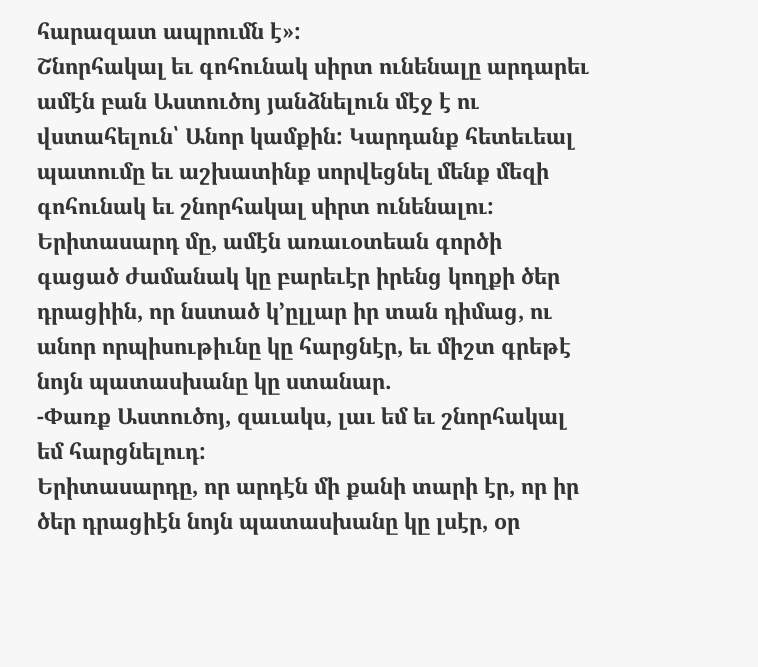հարազատ ապրումն է»:
Շնորհակալ եւ գոհունակ սիրտ ունենալը արդարեւ ամէն բան Աստուծոյ յանձնելուն մէջ է ու վստահելուն՝ Անոր կամքին: Կարդանք հետեւեալ պատումը եւ աշխատինք սորվեցնել մենք մեզի գոհունակ եւ շնորհակալ սիրտ ունենալու:
Երիտասարդ մը, ամէն առաւօտեան գործի գացած ժամանակ կը բարեւէր իրենց կողքի ծեր դրացիին, որ նստած կ՚ըլլար իր տան դիմաց, ու անոր որպիսութիւնը կը հարցնէր, եւ միշտ գրեթէ նոյն պատասխանը կը ստանար.
-Փառք Աստուծոյ, զաւակս, լաւ եմ եւ շնորհակալ եմ հարցնելուդ:
Երիտասարդը, որ արդէն մի քանի տարի էր, որ իր ծեր դրացիէն նոյն պատասխանը կը լսէր, օր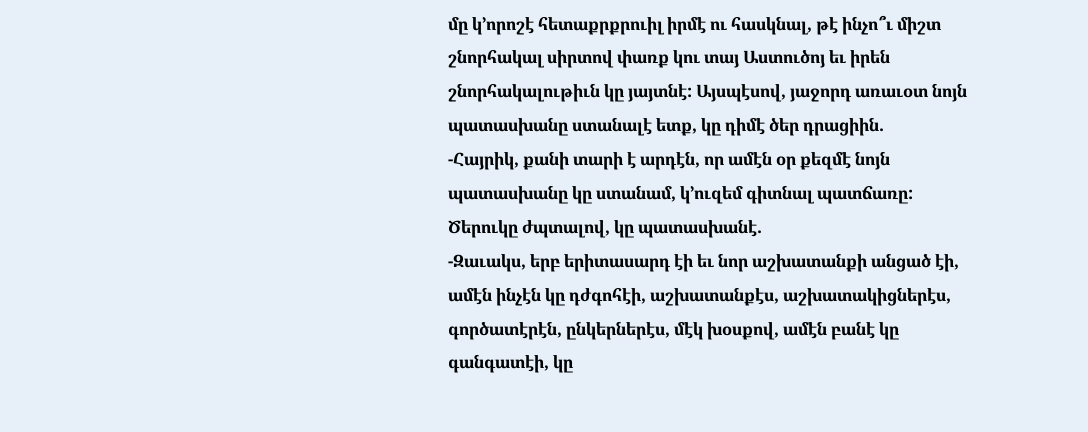մը կ՚որոշէ հետաքրքրուիլ իրմէ ու հասկնալ, թէ ինչո՞ւ միշտ շնորհակալ սիրտով փառք կու տայ Աստուծոյ եւ իրեն շնորհակալութիւն կը յայտնէ: Այսպէսով, յաջորդ առաւօտ նոյն պատասխանը ստանալէ ետք, կը դիմէ ծեր դրացիին.
-Հայրիկ, քանի տարի է արդէն, որ ամէն օր քեզմէ նոյն պատասխանը կը ստանամ, կ՚ուզեմ գիտնալ պատճառը:
Ծերուկը ժպտալով, կը պատասխանէ.
-Զաւակս, երբ երիտասարդ էի եւ նոր աշխատանքի անցած էի, ամէն ինչէն կը դժգոհէի, աշխատանքէս, աշխատակիցներէս, գործատէրէն, ընկերներէս, մէկ խօսքով, ամէն բանէ կը գանգատէի, կը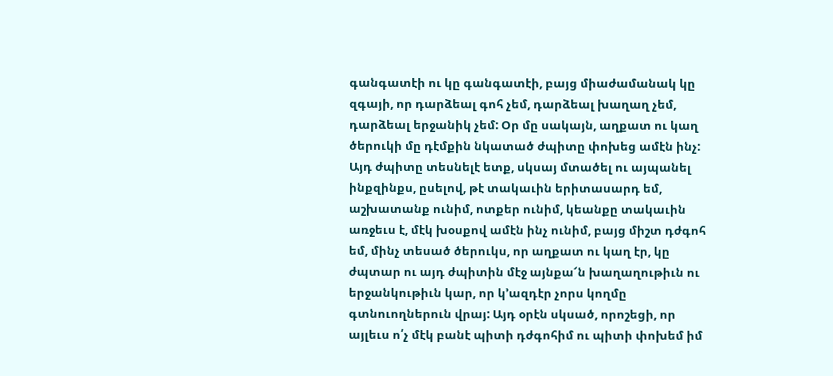գանգատէի ու կը գանգատէի, բայց միաժամանակ կը զգայի, որ դարձեալ գոհ չեմ, դարձեալ խաղաղ չեմ, դարձեալ երջանիկ չեմ: Օր մը սակայն, աղքատ ու կաղ ծերուկի մը դէմքին նկատած ժպիտը փոխեց ամէն ինչ: Այդ ժպիտը տեսնելէ ետք, սկսայ մտածել ու այպանել ինքզինքս, ըսելով, թէ տակաւին երիտասարդ եմ, աշխատանք ունիմ, ոտքեր ունիմ, կեանքը տակաւին առջեւս է, մէկ խօսքով ամէն ինչ ունիմ, բայց միշտ դժգոհ եմ, մինչ տեսած ծերուկս, որ աղքատ ու կաղ էր, կը ժպտար ու այդ ժպիտին մէջ այնքա՜ն խաղաղութիւն ու երջանկութիւն կար, որ կ՚ազդէր չորս կողմը գտնուողներուն վրայ: Այդ օրէն սկսած, որոշեցի, որ այլեւս ո՛չ մէկ բանէ պիտի դժգոհիմ ու պիտի փոխեմ իմ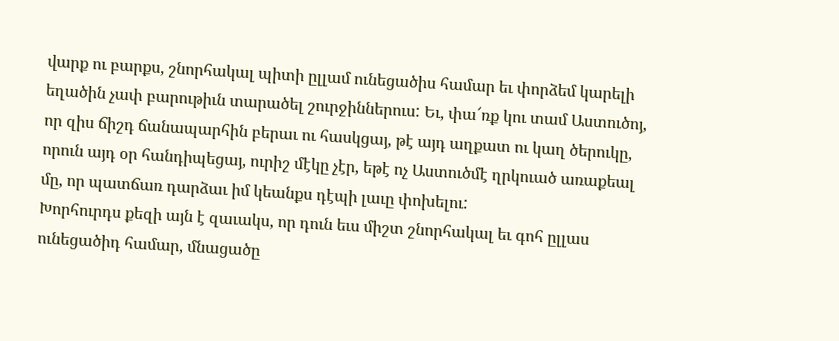վարք ու բարքս, շնորհակալ պիտի ըլլամ ունեցածիս համար եւ փորձեմ կարելի եղածին չափ բարութիւն տարածել շուրջիններուս: Եւ, փա՜ռք կու տամ Աստուծոյ, որ զիս ճիշդ ճանապարհին բերաւ ու հասկցայ, թէ այդ աղքատ ու կաղ ծերուկը, որուն այդ օր հանդիպեցայ, ուրիշ մէկը չէր, եթէ ոչ Աստուծմէ ղրկուած առաքեալ մը, որ պատճառ դարձաւ իմ կեանքս դէպի լաւը փոխելու:
Խորհուրդս քեզի այն է զաւակս, որ դուն եւս միշտ շնորհակալ եւ գոհ ըլլաս ունեցածիդ համար, մնացածը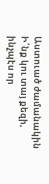Աստուած ժամանակին Ի՛նք կու տայ քեզի, ինչպէս որ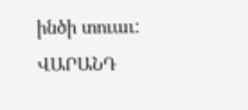ինծի տուաւ:
ՎԱՐԱՆԴ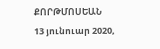ՔՈՐԹՄՈՍԵԱՆ
13 յունուար 2020,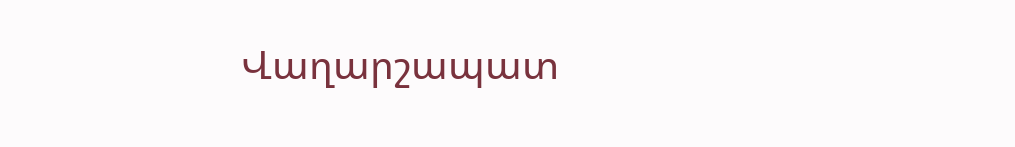Վաղարշապատ